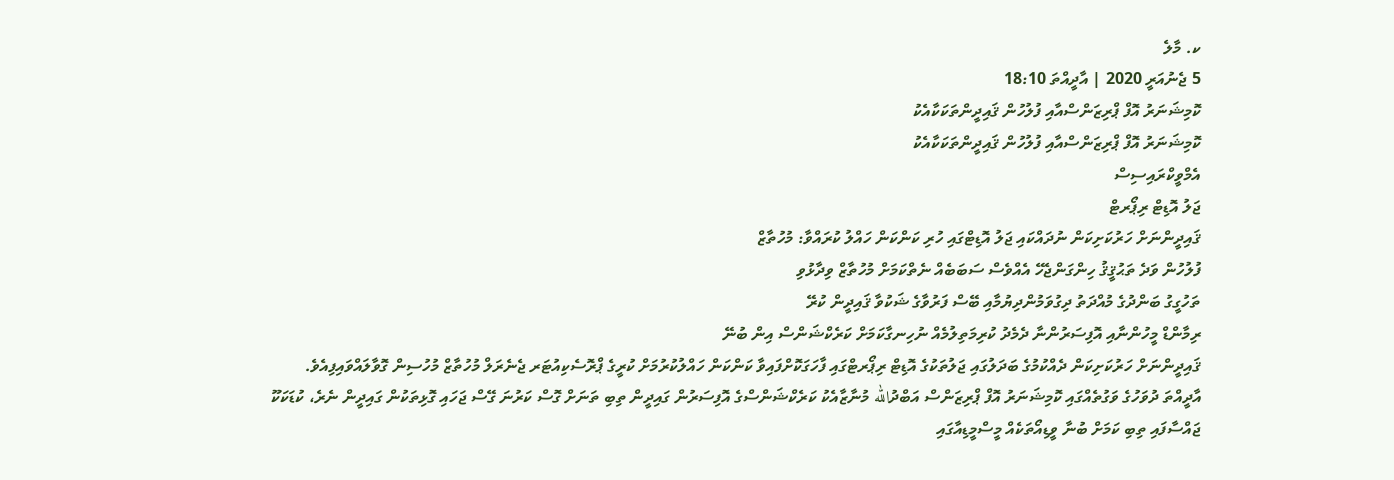ކ. މާލެ
5 ޖެނުއަރީ 2020 | އާދީއްތަ 18:10
ކޮމިޝަނަރު އޮފް ޕްރިޒަންސްއާއި ފުލުހުން ޤައިދީންތަކަކާއެކު
ކޮމިޝަނަރު އޮފް ޕްރިޒަންސްއާއި ފުލުހުން ޤައިދީންތަކަކާއެކު
އެމްވީކްރައިސިސް
ޖަލު އޮޑިޓް ރިޕޯރޓް
ޤައިދީންނަށް ހަރުކަށިކަން ނުދައްކައި ޖަލު އޮޑިޓްގައި ހުރި ކަންކަން ހައްލު ކުރައްވާ: މުހުތާޒް
ފުލުހުން ވަދެ ތަޙުޤީޤު ހިންގަންޖެހޭ އެއްވެސް ސަބަބެއް ނެތްކަމަށް މުހުތާޒް ވިދާޅުވި
ތަހުގީގު ބަންދުގެ މުއްދަތު ދިގުވަމުންދިޔުމާއި ބޭސް ފަރުވާގެ ޝަކުވާ ޤައިދީން ކުރޭ
ރިމާންޑް މީހުންނާއި އޮފިސަރުންނާ ދެމެދު ކުރިމަތިލުމެއް ނުހިނގާކަމަށް ކަރެކްޝަންސް އިން ބުނޭ
ޤައިދީންނަށް ހަރުކަށިކަން ދެއްކުމުގެ ބަދަލުގައި ޖަލުތަކުގެ އޮޑިޓް ރިޕޯރޓްގައި ފާހަގަކޮށްފައިވާ ކަންކަން ހައްލުކުރުމަށް ކުރީގެ ޕްރޮސެކިއުޓަރ ޖެނެރަލް މުހުތާޒް މުހުސިން ގޮވާލައްވައިފިއެވެ.
އާދީއްތަ ދުވަހުގެ ވަގުތެއްގައި ކޮމިޝަނަރު އޮފް ޕްރިޒަންސް އަބްދުالله މުނާޒާއެކު ކަރެކްޝަންސްގެ އޮފިސަރުން ގައިދީން ތިބި ތަނަށް ގޮސް ކަރުނަ ގޭސް ޖަހައި ގޮޅިތަކުން ގައިދީން ނެރެ، ކުޑަކަކޫ ޖައްސާފައި ތިބި ކަމަށް ބުނާ ވީޑިއޯތަކެއް މީސްމީޑިއާގައި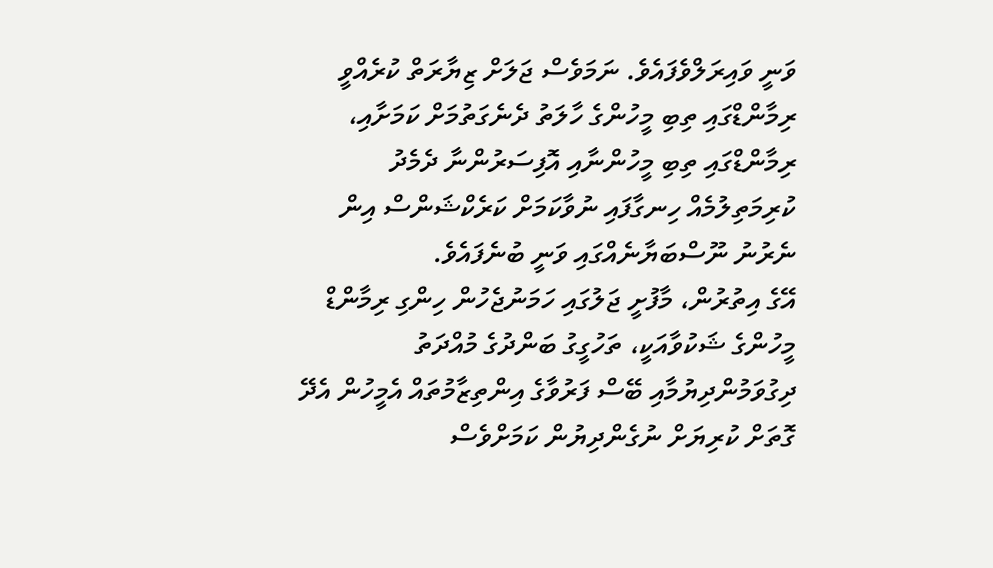ވަނީ ވައިރަލްވެފައެވެ. ނަމަވެސް ޖަލަށް ޒިޔާރަތް ކުރެއްވީ ރިމާންޑްގައި ތިބި މީހުންގެ ހާލަތު ދެނެގަތުމަށް ކަމަށާއި، ރިމާންޑްގައި ތިބި މީހުންނާއި އޮފިސަރުންނާ ދެމެދު ކުރިމަތިލުމެއް ހިނގާފައި ނުވާކަމަށް ކަރެކްޝަންސް އިން ނެރުނު ނޫސްބަޔާނެއްގައި ވަނީ ބުނެފައެވެ.
އޭގެ އިތުރުން، މާފުށީ ޖަލުގައި ހަމަނުޖެހުން ހިންގި ރިމާންޑް މީހުންގެ ޝަކުވާއަކީ، ތަހުގީގު ބަންދުގެ މުއްދަތު ދިގުވަމުންދިޔުމާއި ބޭސް ފަރުވާގެ އިންތިޒާމުތައް އެމީހުން އެދޭ ގޮތަށް ކުރިޔަށް ނުގެންދިޔުން ކަމަށްވެސް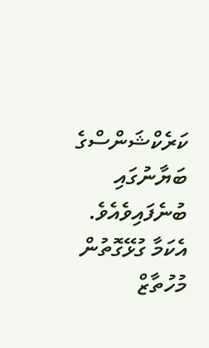ކަރެކްޝަންސްގެ ބަޔާނުގައި ބުނެފައިވެއެވެ.
އެކަމާ ގުޅޭގޮތުން މުހުތާޒް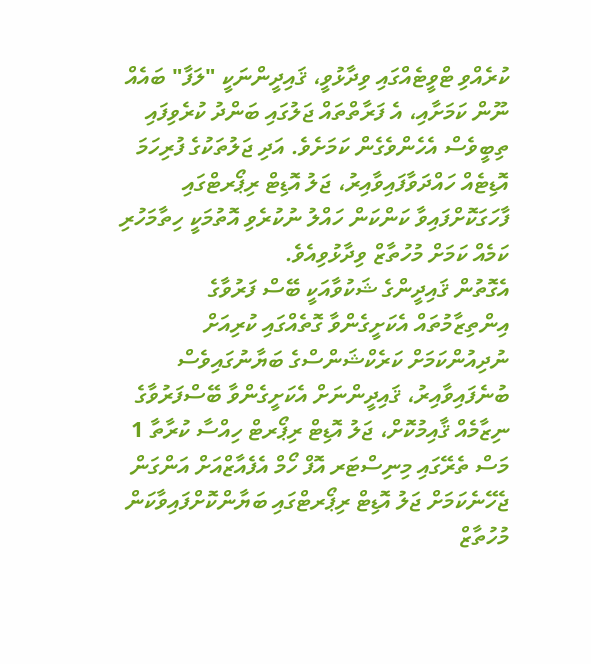ކުރެއްވި ޓްވީޓެއްގައި ވިދާޅުވީ، ޤައިދީންނަކީ "ލަފާ" ބައެއް ނޫން ކަމަށާއި، އެ ފަރާތްތައް ޖަލުގައި ބަންދު ކުރެވިފައި ތިބީވެސް އެހެންވެގެން ކަމަށެވެ. އަދި ޖަލުތަކުގެ ފުރިހަމަ އޮޑިޓެއް ހައްދަވާފައިވާއިރު، ޖަލު އޮޑިޓް ރިޕޯރޓްގައި ފާހަގަކޮށްފައިވާ ކަންކަން ހައްލު ނުކުރެވި އޮތުމަކީ ހިތާމަހުރި ކަމެއް ކަމަށް މުހުތާޒް ވިދާޅުވިއެވެ.
އެގޮތުން ޤައިދީންގެ ޝަކުވާއަކީ ބޭސް ފަރުވާގެ އިންތިޒާމުތައް އެކަށީގެންވާ ގޮތެއްގައި ކުރިއަށް ނުދިއުންކަމަށް ކަރެކްޝަންސްގެ ބަޔާނުގައިވެސް ބުނެފައިވާއިރު، ޤައިދީންނަށް އެކަށީގެންވާ ބޭސްފަރުވާގެ ނިޒާމެއް ޤާއިމުކޮށް، ޖަލު އޮޑިޓް ރިޕޯރޓް ހިއްސާ ކުރާތާ 1 މަސް ތެރޭގައި މިނިސްޓަރ އޮފް ހޯމް އެފެއާޒްއަށް އަންގަން ޖެހޭނެކަމަށް ޖަލު އޮޑިޓް ރިޕޯރޓްގައި ބަޔާންކޮށްފައިވާކަން މުހުތާޒް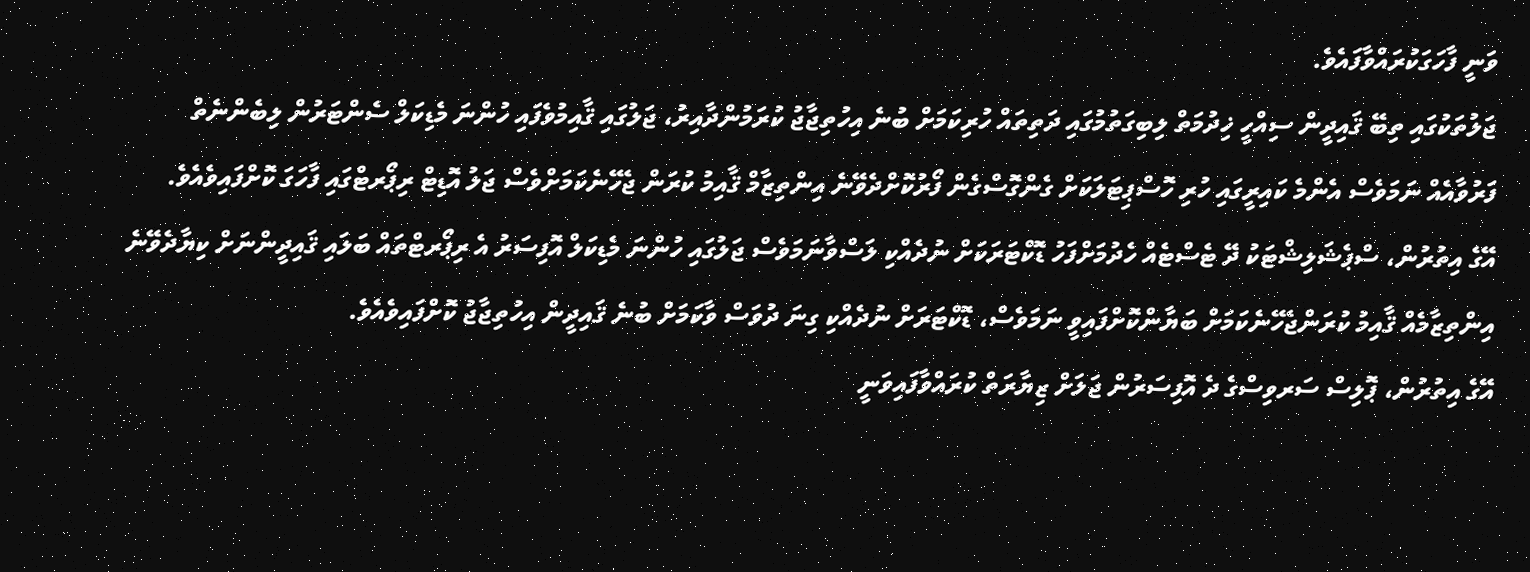ވަނީ ފާހަގަކުރައްވާފައެވެ.
ޖަލުތަކުގައި ތިބޭ ޤައިދީން ސިއްހީ ޚިދުމަތް ލިބިގަތުމުގައި ދަތިތައް ހުރިކަމަށް ބުނެ އިހުތިޖާޖު ކުރަމުންދާއިރު، ޖަލުގައި ޤާއިމުވެފައި ހުންނަ މެޑިކަލް ސެންޓަރުން ލިބެންނެތް ފަރުވާއެއް ނަމަވެސް އެންމެ ކައިރީގައި ހުރި ހޮސްޕިޓަލަކަށް ގެންގޮސްގެން ފޯރުކޮށްދެވޭނެ އިންތިޒާމް ޤާއިމު ކުރަން ޖެހޭނެކަމަށްވެސް ޖަލު އޮޑިޓް ރިޕޯރޓްގައި ފާހަގަ ކޮށްފައިވެއެވެ.
އޭގެ އިތުރުން، ސްޕެޝަލިޝްޓަކު ދޭ ޓެސްޓެއް ހެދުމަށްފަހު ޑޮކްޓަރަކަށް ނުދެއްކި ލަސްވާނަމަވެސް ޖަލުގައި ހުންނަ މެޑިކަލް އޮފިސަރު އެ ރިޕޯރޓްތައް ބަލައި ޤައިދީންނަށް ކިޔާދެވޭނެ އިންތިޒާމެއް ޤާއިމު ކުރަންޖެހޭނެކަމަށް ބަޔާންކޮށްފައިވީ ނަމަވެސް، ޑޮކްޓަރަށް ނުދެއްކި ގިނަ ދުވަސް ވާކަމަށް ބުނެ ޤައިދީން އިހުތިޖާޖު ކޮށްފައިވެއެވެ.
އޭގެ އިތުރުން، ޕޮލިސް ސަރވިސްގެ ދެ އޮފިސަރުން ޖަލަށް ޒިޔާރަތް ކުރައްވާފައިވަނީ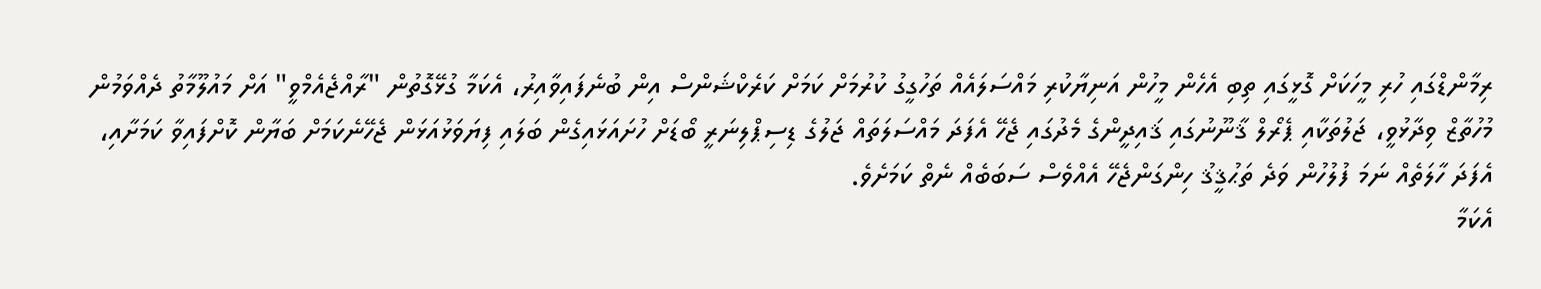ރިމާންޑްގައި ހުރި މީހަކަށް ގޮޅީގައި ތިބި އެހެން މީހުން އަނިޔާކުރި މައްސަލައެއް ތަހުގީގު ކުރުމަށް ކަމަށް ކަރެކްޝަންސް އިން ބުނެފައިވާއިރު، އެކަމާ ގުޅޭގޮތުން "ރާއްޖެއެމްވީ" އަށް މައުލޫމާތު ދެއްވަމުން މުހުތާޒް ވިދާޅުވީ، ޖަލުތަކާއި ޕެރޯލް ޤާނޫނުގައި ޤައިދީންގެ މެދުގައި ޖެހޭ އެފަދަ މައްސަލަތައް ޖަލުގެ ޑިސިޕްލިނަރީ ބޯޑަށް ހުށައަޅައިގެން ބަލައި ފިޔަވަޅުއަޅަން ޖެހޭނެކަމަށް ބަޔާން ކޮށްފައިވާ ކަމަށާއި، އެފަދަ ހާލަތެއް ނަމަ ފުލުހުން ވަދެ ތަޙުޤީޤު ހިންގަންޖެހޭ އެއްވެސް ސަބަބެއް ނެތް ކަމަށެވެ.
އެކަމާ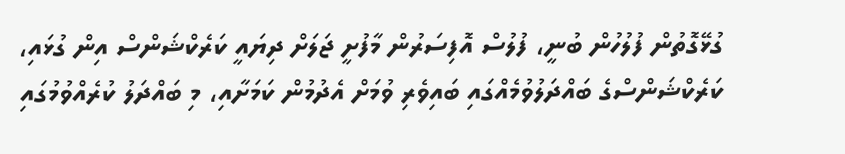ގުޅޭގޮތުން ފުލުހުން ބުނީ، ފުލުސް އޮފިސަރުން މާފުށީ ޖަލަށް ދިޔައީ ކަރެކްޝަންސް އިން ގުޅައި، ކަރެކްޝަންސްގެ ބައްދަލުވުމެއްގައި ބައިވެރި ވުމަށް އެދުމުން ކަމަށާއި، މި ބައްދަލު ކުރެއްވުމުގައި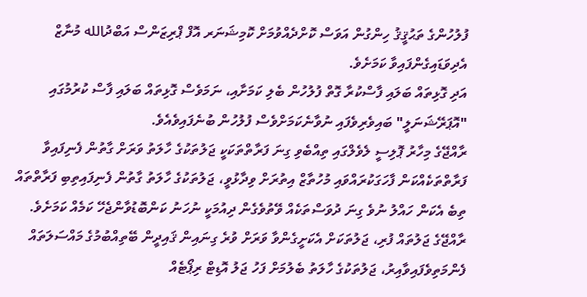ފުލުހުންގެ ތަޙުޤީޤު ހިންގުން އަވަސް ކޮށްދެއްވުމަށް ކޮމިޝަނަރ އޮފް ޕްރިޒަންސް އަބްދުالله މުނާޒް އެދިވަޑައިގެންފައިވާ ކަމަށެވެ.
އަދި ގޮޅިތައް ބަލައި ފާސްކުރާ ގޮތް ފުލުހުން ބެލި ކަމަށާއި، ނަމަވެސް ގޮޅިތައް ބަލައި ފާސް ކުރުމުގައި "އޮޕަރޭޝަނަލީ" ބައިވެރިވެފައި ނުވާނެކަމަށްވެސް ފުލުހުން ބުނެފައިވެއެވެ.
ރާއްޖޭގެ މިހާރު ޕޮލިސީ ލެވެލްގައި ތިއްބެވި ގިނަ ފަރާތްތަކަކީ ޖަލުތަކުގެ ހާލަތު ވަރަށް ގާތުން ފެނިފައިވާ ފަރާތްތަކެއްކަން ފާހަގަކުރައްވައި މުހުތާޒް އިތުރަށް ވިދާޅުވީ، ޖަލުތަކުގެ ހާލަތު ގާތުން ފެނިފައިތިބި ފަރާތްތައް ތިބެ އެކަން ހައްލު ނުވެ ގިނަ ދުވަސްތަކެއް ވޭތުވެގެން ދިއުމަކީ ނުހަނު ކަންބޮޑުވާންޖެހޭ ކަމެއް ކަމަށެވެ.
ރާއްޖޭގެ ޖަލުތައް ފުރި، ޖަލުތަކަށް އެކަށީގެންވާ ވަރަށް ވުރެ ގިނައިން ޤައިދީން ބޭތިއްބުމުގެ މައްސަލަތައް ފެންމަތިވެފައިވާއިރު، ޖަލުތަކުގެ ހާލަތު ބެލުމަށް ފަހު ޖަލު އޮޑިޓް ރިޕޯޓެއް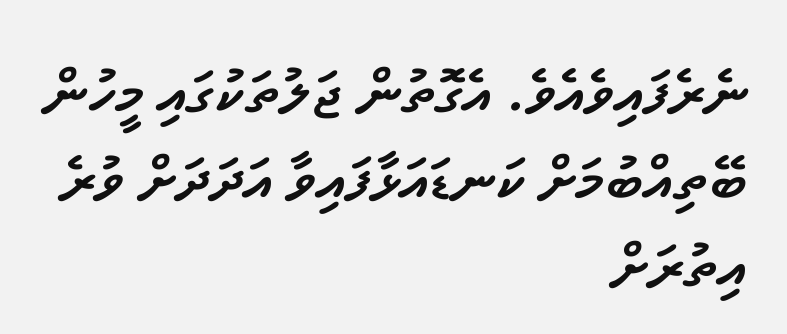ނެރެފައިވެއެވެ. އެގޮތުން ޖަލުތަކުގައި މީހުން ބޭތިއްބުމަށް ކަނޑައަޅާފައިވާ އަދަދަށް ވުރެ އިތުރަށް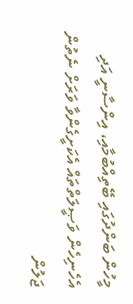މީހުން ބަންދުގައި ބޭތިއްބުމާއި، އިންސާނީ އަދި އެހެނިހެން ވަޞީލަތްތައް އެކަށީގެންވާ ވަރަށް ނެތުން ޖަލުން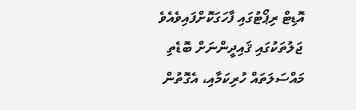އޮޑިޓް ރިޕޯޓުގައި ފާހަގަކޮށްފައިވެއެވެ
ޖަލުތަކުގައި ޤައިދީންނަށް ބޮޑެތި މައްސަލަތައް ހުރިކަމާއި، އެގޮތުން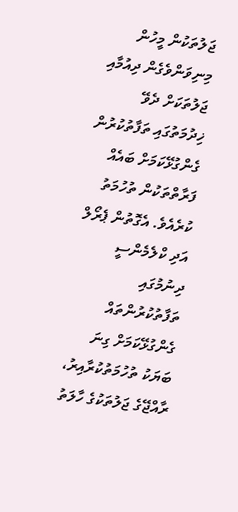ޖަލުތަކުން މީހުން މިނިވަންވެގެން ދިއުމާއި ޖަލުތަކަށް ދެވޭ ޚިދުމަތުގައި ތަފާތުކުރުން ގެންގުޅޭކަމަށް ބައެއް ފަރާތްތަކުން ތުހުމަތު ކުރެއެވެ. އެގޮތުން ޕެރޯލް އަދި ކްލެމެންސީ ދިނުމުގައި ތަފާތުކުރުންތައް ގެންގުޅޭކަމަށް ގިނަ ބަޔަކު ތުހުމަތުކުރާއިރު، ރާއްޖޭގެ ޖަލުތަކުގެ ހާލަތު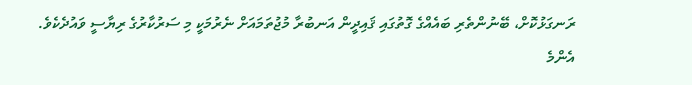ރަނގަޅުކޮށް، ބޭނުންތެރި ބައެއްގެ ގޮތުގައި ޤައިދީން އަނބުރާ މުޖުތަމައަށް ނެރުމަކީ މި ސަރުކާރުގެ ރިޔާސީ ވައުދެކެވެ.
އެންމެ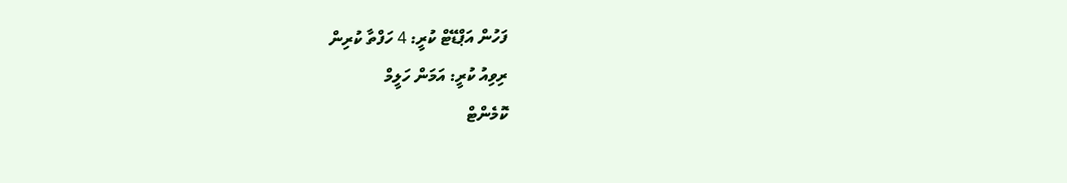ފަހުން އަޕްޑޭޓް ކުރީ: 4 ހަފްތާ ކުރިން
ރިވިއު ކުރީ: އަމަން ހަލީމް
ކޮމެންޓް